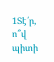1Տէ՛ր, ո՞վ պիտի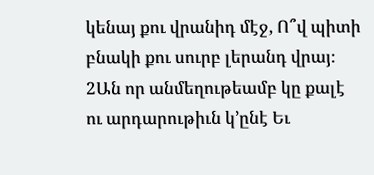կենայ քու վրանիդ մէջ, Ո՞վ պիտի բնակի քու սուրբ լերանդ վրայ։
2Ան որ անմեղութեամբ կը քալէ ու արդարութիւն կ’ընէ Եւ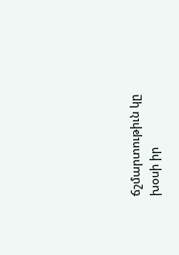ճշմարտութիւն կը խօսի իր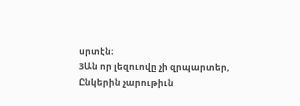սրտէն։
3Ան որ լեզուովը չի զրպարտեր, Ընկերին չարութիւն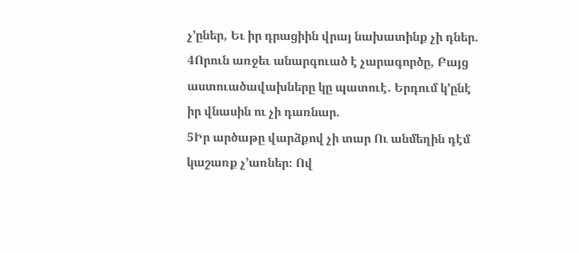չ’ըներ, Եւ իր դրացիին վրայ նախատինք չի դներ.
4Որուն առջեւ անարգուած է չարագործը, Բայց աստուածավախները կը պատուէ. Երդում կ’ընէ իր վնասին ու չի դառնար.
5Իր արծաթը վարձքով չի տար Ու անմեղին դէմ կաշառք չ’առներ։ Ով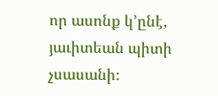որ ասոնք կ’ընէ, յաւիտեան պիտի չսասանի։